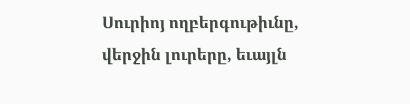Սուրիոյ ողբերգութիւնը, վերջին լուրերը, եւայլն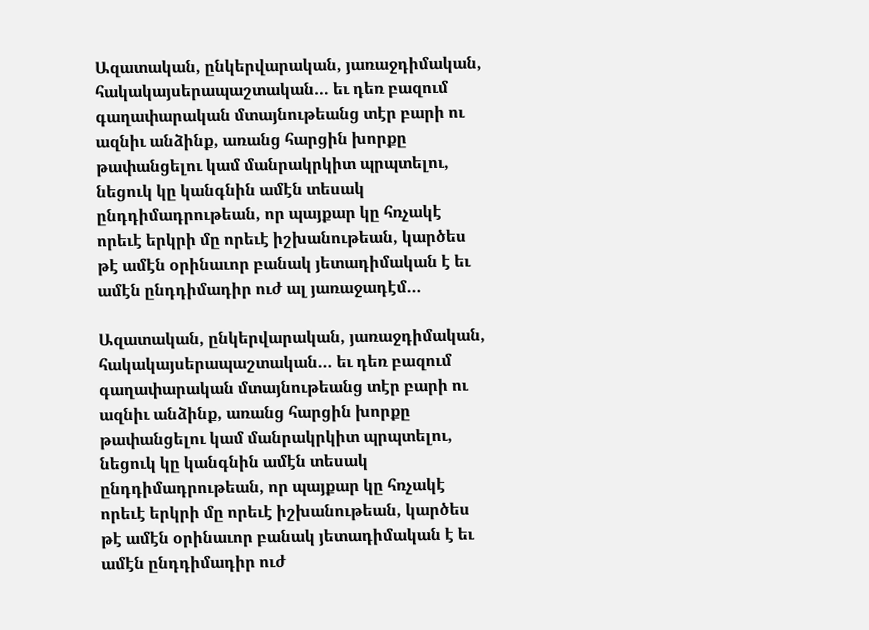Ազատական, ընկերվարական, յառաջդիմական, հակակայսերապաշտական… եւ դեռ բազում գաղափարական մտայնութեանց տէր բարի ու ազնիւ անձինք, առանց հարցին խորքը թափանցելու կամ մանրակրկիտ պրպտելու, նեցուկ կը կանգնին ամէն տեսակ ընդդիմադրութեան, որ պայքար կը հռչակէ որեւէ երկրի մը որեւէ իշխանութեան, կարծես թէ ամէն օրինաւոր բանակ յետադիմական է եւ ամէն ընդդիմադիր ուժ ալ յառաջադէմ…

Ազատական, ընկերվարական, յառաջդիմական, հակակայսերապաշտական… եւ դեռ բազում գաղափարական մտայնութեանց տէր բարի ու ազնիւ անձինք, առանց հարցին խորքը թափանցելու կամ մանրակրկիտ պրպտելու, նեցուկ կը կանգնին ամէն տեսակ ընդդիմադրութեան, որ պայքար կը հռչակէ որեւէ երկրի մը որեւէ իշխանութեան, կարծես թէ ամէն օրինաւոր բանակ յետադիմական է եւ ամէն ընդդիմադիր ուժ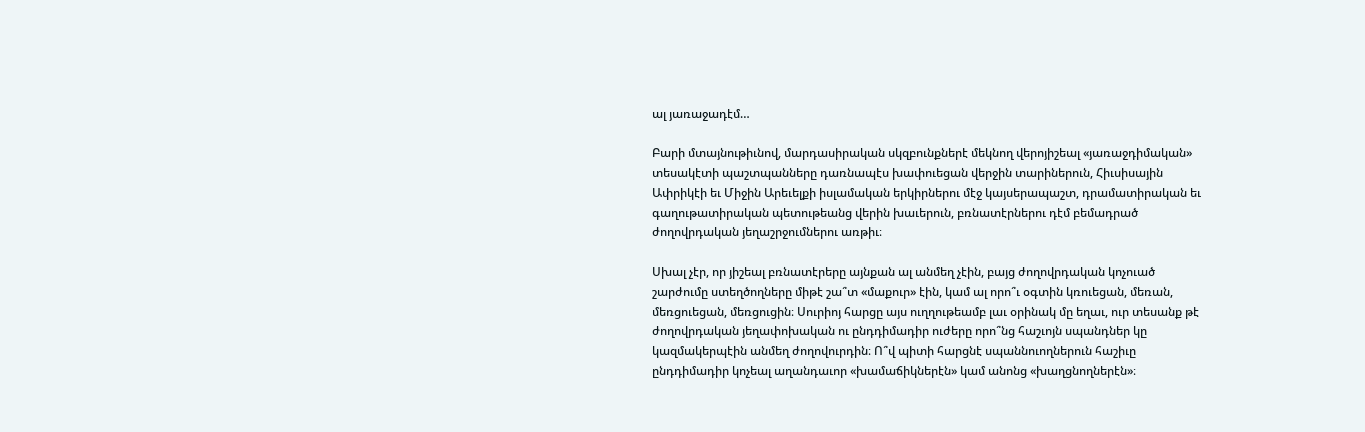ալ յառաջադէմ…

Բարի մտայնութիւնով, մարդասիրական սկզբունքներէ մեկնող վերոյիշեալ «յառաջդիմական» տեսակէտի պաշտպանները դառնապէս խափուեցան վերջին տարիներուն, Հիւսիսային Ափրիկէի եւ Միջին Արեւելքի իսլամական երկիրներու մէջ կայսերապաշտ, դրամատիրական եւ գաղութատիրական պետութեանց վերին խաւերուն, բռնատէրներու դէմ բեմադրած ժողովրդական յեղաշրջումներու առթիւ։

Սխալ չէր, որ յիշեալ բռնատէրերը այնքան ալ անմեղ չէին, բայց ժողովրդական կոչուած շարժումը ստեղծողները միթէ շա՞տ «մաքուր» էին, կամ ալ որո՞ւ օգտին կռուեցան, մեռան, մեռցուեցան, մեռցուցին։ Սուրիոյ հարցը այս ուղղութեամբ լաւ օրինակ մը եղաւ, ուր տեսանք թէ ժողովրդական յեղափոխական ու ընդդիմադիր ուժերը որո՞նց հաշւոյն սպանդներ կը կազմակերպէին անմեղ ժողովուրդին։ Ո՞վ պիտի հարցնէ սպաննուողներուն հաշիւը ընդդիմադիր կոչեալ աղանդաւոր «խամաճիկներէն» կամ անոնց «խաղցնողներէն»։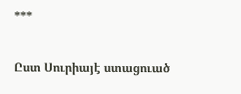***

Ըստ Սուրիայէ ստացուած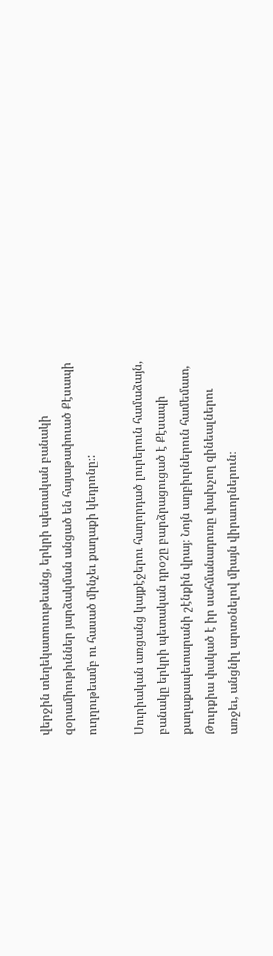վերջին տեղեկատուութեանց, երկրի պետական բանակի զօրամիութիւններ յարձակման անցած են հայաթափուած Քէսապի ուղղութեամբ ու հասած մինչեւ քաղաքի կեդրոնը։:

Սուրիական առցանց կայքէջերու հաղորդած լուրերուն համաձայն, բանակը երկրի պետական դրօշը բարձրացուցած է Քէսապի քաղաքապետարանի շէնքին վրայ։ Նոյն աղբիւրներուն համեմատ, Թուրքիա փակած է իր սահմանադուռը փախչող զինեալներու առջեւ, անցնիլ արտօնելով միայն վիրաւորներուն։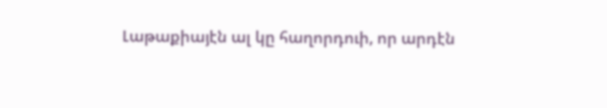Լաթաքիայէն ալ կը հաղորդուի, որ արդէն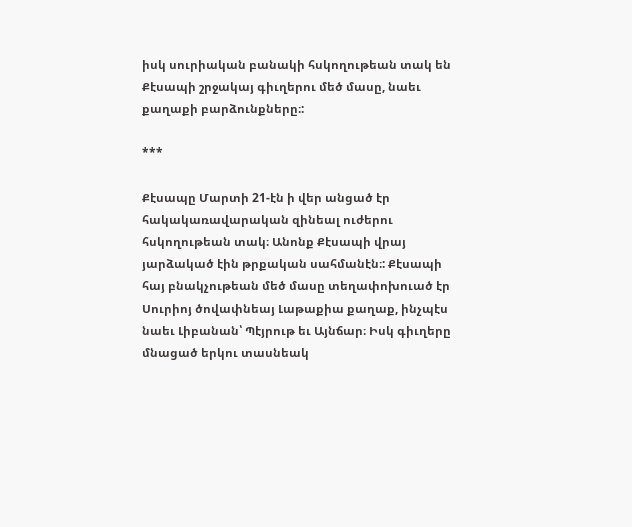իսկ սուրիական բանակի հսկողութեան տակ են Քէսապի շրջակայ գիւղերու մեծ մասը, նաեւ քաղաքի բարձունքները։:

***

Քէսապը Մարտի 21-էն ի վեր անցած էր հակակառավարական զինեալ ուժերու հսկողութեան տակ։ Անոնք Քէսապի վրայ յարձակած էին թրքական սահմանէն։: Քէսապի հայ բնակչութեան մեծ մասը տեղափոխուած էր Սուրիոյ ծովափնեայ Լաթաքիա քաղաք, ինչպէս նաեւ Լիբանան՝ Պէյրութ եւ Այնճար։ Իսկ գիւղերը մնացած երկու տասնեակ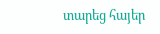տարեց հայեր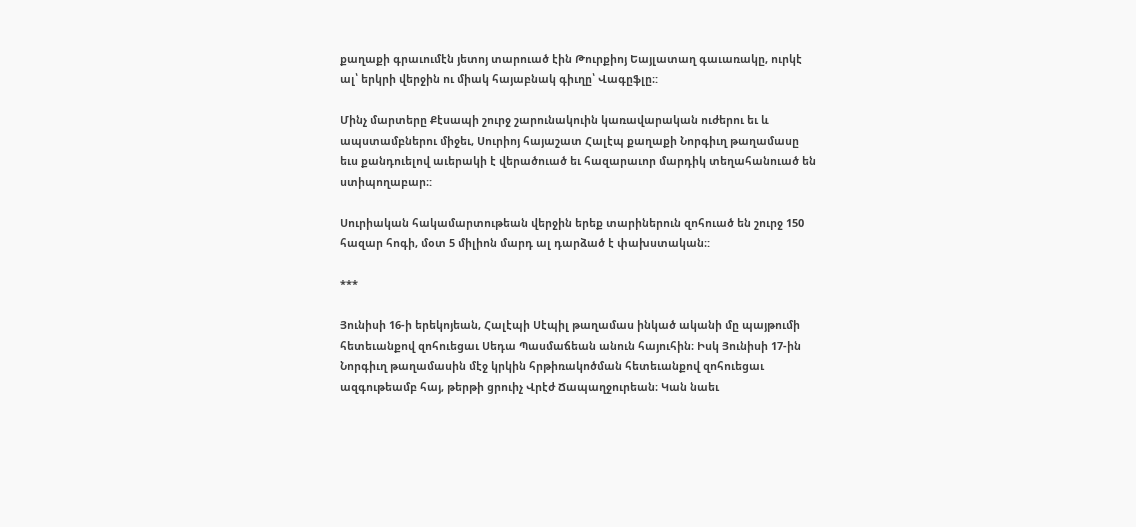քաղաքի գրաւումէն յետոյ տարուած էին Թուրքիոյ Եայլատաղ գաւառակը, ուրկէ ալ՝ երկրի վերջին ու միակ հայաբնակ գիւղը՝ Վագըֆլը։:

Մինչ մարտերը Քէսապի շուրջ շարունակուին կառավարական ուժերու եւ և ապստամբներու միջեւ, Սուրիոյ հայաշատ Հալէպ քաղաքի Նորգիւղ թաղամասը եւս քանդուելով աւերակի է վերածուած եւ հազարաւոր մարդիկ տեղահանուած են ստիպողաբար։:

Սուրիական հակամարտութեան վերջին երեք տարիներուն զոհուած են շուրջ 150 հազար հոգի, մօտ 5 միլիոն մարդ ալ դարձած է փախստական։:

***

Յունիսի 16-ի երեկոյեան, Հալէպի Սէպիլ թաղամաս ինկած ականի մը պայթումի հետեւանքով զոհուեցաւ Սեդա Պասմաճեան անուն հայուհին։ Իսկ Յունիսի 17-ին Նորգիւղ թաղամասին մէջ կրկին հրթիռակոծման հետեւանքով զոհուեցաւ ազգութեամբ հայ, թերթի ցրուիչ Վրէժ Ճապաղջուրեան։ Կան նաեւ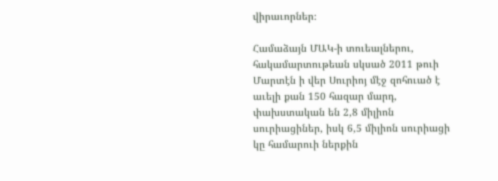վիրաւորներ։

Համաձայն ՄԱԿ-ի տուեալներու, հակամարտութեան սկսած 2011 թուի Մարտէն ի վեր Սուրիոյ մէջ զոհուած է աւելի քան 150 հազար մարդ, փախստական են 2,8 միլիոն սուրիացիներ, իսկ 6,5 միլիոն սուրիացի կը համարուի ներքին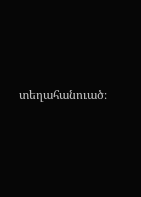տեղահանուած։